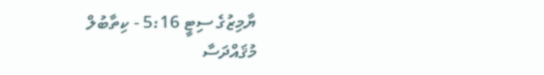ޔާމިޒުގެ ސިޓީ 5:16 - ކިތާބުލް މުޤައްދަސާ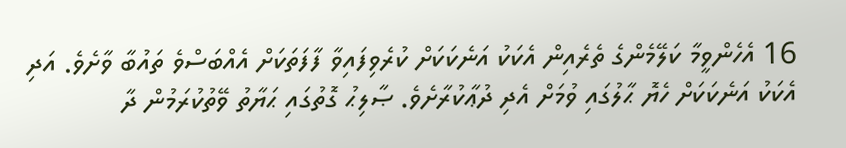16 އެހެންވީމާ ކަލޭމެންގެ ތެރެއިން އެކަކު އަނެކަކަށް ކުރެވިފައިވާ ފާފަތަކަށް އެއްބަސްވެ ތައުބާ ވާށެވެ. އަދި އެކަކު އަނެކަކަށް ހެޔޮ ޙާލުގައި ވުމަށް އެދި ދުޢާކުރާށެވެ. ޞާލިޙު ގޮތުގައި ޙަޔާތު ވޭތުކުރަމުން ދާ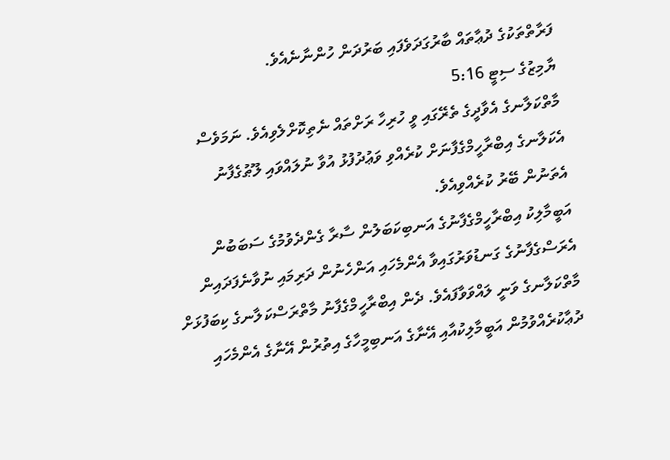ފަރާތްތަކުގެ ދުޢާތައް ބާރުގަދަވެފައި ބަރުދަން ހުންނާނެއެވެ.
ޔާމިޒުގެ ސިޓީ 5:16
މާތްކަލާނގެ އެވާދީގެ ތެރޭގައި ވީ ހުރިހާ ރަށްތައް ނެތިކޮށްލެވިއެވެ. ނަމަވެސް އެކަލާނގެ އިބްރާހީމްގެފާނަށް ކުރެއްވި ވަޢުދުފުޅު އުވާ ނުލައްވައި ލޫޠުގެފާނު އެތަނުން ބޭރު ކުރެއްވިއެވެ.
އަބީމާލިކު އިބްރާހީމްގެފާނުގެ އަނބިކަބަލުން ސާރާ ގެންދެވުމުގެ ސަބަބުން އެރަސްގެފާނުގެ ގަނޑުވަރުގައިވާ އެންމެހައި އަންހެނުން ދަރިމައި ނުވާނެފަދައިން މާތްކަލާނގެ ވަނީ ލައްވަވާފައެވެ. ދެން އިބްރާހީމްގެފާނު މާތްރަސްކަލާނގެ ކިބަފުޅަށް ދުޢާކުރެއްވުމުން އަބީމާލިކުއާއި އޭނާގެ އަނބިމީހާގެ އިތުރުން އޭނާގެ އެންމެހައި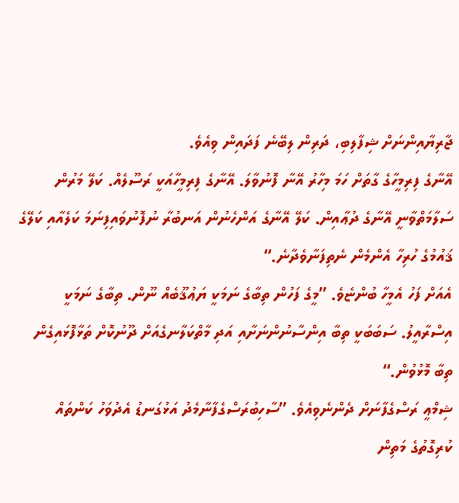ޖާރިޔާއިންނަށް ޝިފާލިބި، ދަރިން ލިބޭނެ ފަދައިން ވިއެވެ.
އޭނާގެ ފިރިމީހާގެ ގާތަށް ހަމަ މިހާރު އޭނާ ފޮނުވާލަ. އޭނާގެ ފިރިމީހާއަކީ ރަސޫލެއް. ކަލޭ މަރުން ސަލާމަތްވާނީ އޭނާގެ ދުޢާއިން. ކަލޭ އޭނާގެ އަންހެނުން އަނބުރާ ނުފޮނުވައިފިނަމަ ކަލެއާއި ކަލޭގެ ޤައުމުގެ ހުރިހާ އެންމެން ނެތިފަނާވެދާނެ.“
އެއަށް ފަހު އެމީހާ ބުންޏެވެ. ”މީގެ ފަހުން ތިބާގެ ނަމަކީ ޔަޢުޤޫބެއް ނޫން. ތިބާގެ ނަމަކީ އިސްރާއީލު. ސަބަބަކީ ތިބާ އިންސާނުންނަށާއި އަދި މާތްކަލާނގެއަށް ދޫނުކޮށް ތަޅާފޮޅައިގެން ތިބާ މޮޅުވުން.“
ޝިމްޢީ ރަސްގެފާނަށް ދެންނެވިއެވެ. ”ސާހިބުރަސްގެފާނާމެދު އަޅުގަނޑު އެދުވަހު ކަންތައް ކުރިގޮތުގެ މަތިން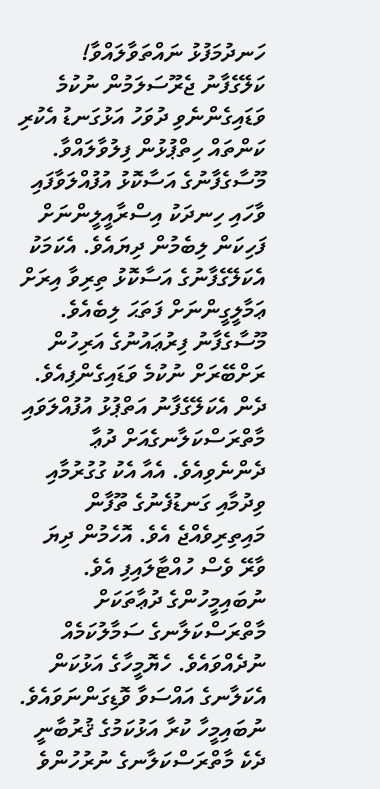ހަނދުމަފުޅު ނައްތަވާލައްވާ! ކަލޭގެފާނު ޖެރޫސަލަމުން ނުކުމެ ވަޑައިގެންނެވި ދުވަހު އަޅުގަނޑު އެކުރި ކަންތައް ހިތްޕުޅުން ފިލުވާލައްވާ.
މޫސާގެފާނުގެ އަސާކޮޅު އުފުއްލަވާފައި ވާހައި ހިނދަކު އިސްރާއީލީންނަށް ފަހިކަން ލިބެމުން ދިޔައެވެ. އެކަމަކު އެކަލޭގެފާނުގެ އަސާކޮޅު ތިރިވާ އިރަށް ޢަމާލީގީންނަށް ފަތަޙަ ލިބެއެވެ.
މޫސާގެފާނު ފިރުޢައުނުގެ އަރިހުން ރަށްބޭރަށް ނުކުމެ ވަޑައިގެންފިއެވެ. ދެން އެކަލޭގެފާނު އަތްޕުޅު އުފުއްލަވައި މާތްރަސްކަލާނގެއަށް ދުޢާ ދެންނެވިއެވެ. އެއާ އެކު ގުގުރުމާއި ވިދުމާއި ގަނޑުފެނުގެ ތޫފާން މައިތިރިވެއްޖެ އެވެ. އޮހެމުން ދިޔަ ވާރޭ ވެސް ހުއްޓާލައިފި އެވެ.
ނުބައިމީހުންގެ ދުޢާތަކަށް މާތްރަސްކަލާނގެ ސަމާލުކަމެއް ނުދެއްވައެވެ. ހެޔޮމީހާގެ އަޅުކަން އެކަލާނގެ އައްސަވާ ވޮޑިގަންނަވައެވެ.
ނުބައިމީހާ ކުރާ އަޅުކަމުގެ ޤުރުބާނީ ދެކެ މާތްރަސްކަލާނގެ ނުރުހުންވެ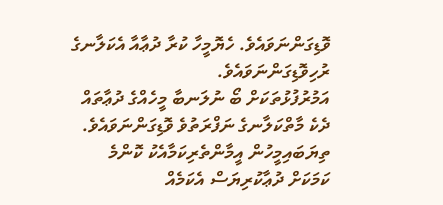ވޮޑިގަންނަވައެވެ. ހެޔޮމީހާ ކުރާ ދުޢާއާ އެކަލާނގެ ރުހިވޮޑިގަންނަވައެވެ.
އަމުރުފުޅުތަކަށް ބޯ ނުލަނބާ މީހެއްގެ ދުޢާތައް ދެކެ މާތްކަލާނގެ ނަފްރަތުވެ ވޮޑިގަންނަވައެވެ.
ތިޔަބައިމީހުން އީމާންތެރިކަމާއެކު ކޮންމެ ކަމަކަށް ދުޢާކުރިޔަސް އެކަމެއް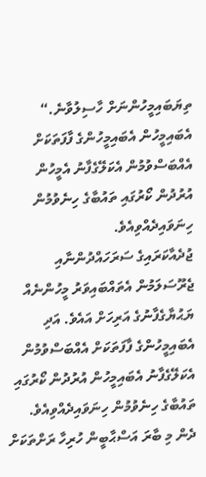ތިޔަބައިމީހުންނަށް ހާސިލުވާނެ.“
އެބައިމީހުން އެބައިމީހުންގެ ފާފަތަކަށް އެއްބަސްވުމުން އެކަލޭގެފާނު އެމީހުން އުރުދުން ކޯރުގައި ތައުބާގެ ހިނެވުމުން ހިނަވައިދެއްވިއެވެ.
ޖުދެއާކަރައިގެ ސަރަހައްދުންނާއި ޖެރޫސަލަމުން އެތައްބައިވަރު މީހުންނެއް ޔަޙުޔާގެފާނުގެ އަރިހަށް އައެވެ. އަދި އެބައިމީހުންގެ ފާފަތަކަށް އެއްބަސްވުމުން އެކަލޭގެފާނު އެބައިމީހުން އުރުދުން ކޯރުގައި ތައުބާގެ ހިނެވުމުން ހިނަވައިދެއްވިއެވެ.
ދެން މި ބާރަ އަސްޙާބީން ހުރިހާ ރަށްތަކަށް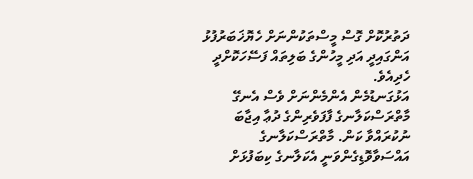ދަތުރުކޮށް ގޮސް މީސްތަކުންނަށް ހެޔޮޚަބަރުފުޅު އަންގައިދީ އަދި މީހުންގެ ބަލިތައް ފަސޭހަކޮށްދީ ހެދިއެވެ.
އަޅުގަނޑުމެން އެންމެންނަށް ވެސް އެނގޭ މާތްރަސްކަލާނގެ ފާފަވެރިންގެ ދުޢާ އިޖާބަ ނުކުރައްވާ ކަން. މާތްރަސްކަލާނގެ އައްސަވާވޮޑިގެންވަނީ އެކަލާނގެ ކިބަފުޅަށް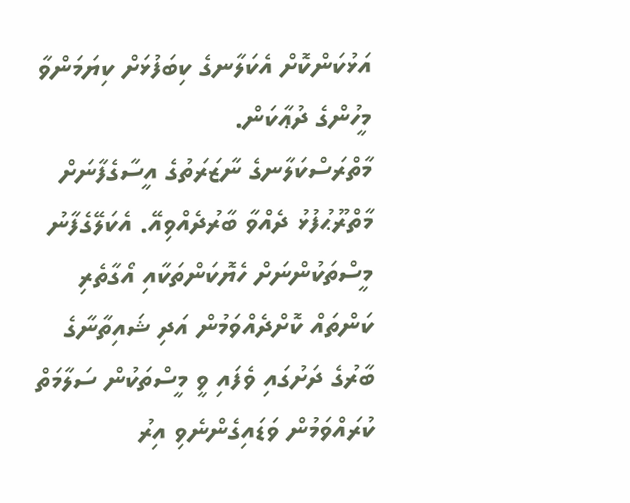އަޅުކަންކޮށް އެކަލާނގެ ކިބަފުޅަށް ކިޔަމަންވާ މީހުންގެ ދުޢާކަން.
މާތްރަސްކަލާނގެ ނާޒަރަތުގެ އީސާގެފާނަށް މާތްރޫޙުފުޅު ދެއްވާ ބާރުދެއްވިއޭ. އެކަލޭގެފާނު މީސްތަކުންނަށް ހެޔޮކަންތަކާއި އޯގާތެރި ކަންތައް ކޮށްދެއްވަމުން އަދި ޝައިތާނާގެ ބާރުގެ ދަށުގައި ވެފައި ވީ މީސްތަކުން ސަލާމަތް ކުރައްވަމުން ވަޑައިގެންނެވި އިރު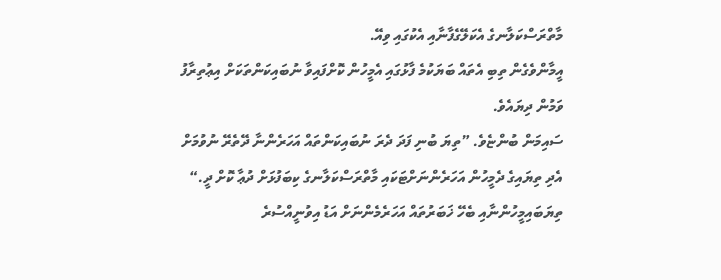މާތްރަސްކަލާނގެ އެކަލޭގެފާނާއި އެކުގައި ވިއޭ.
އީމާންވެގެން ތިބި އެތައް ބަޔަކުމެ ފާޅުގައި އެމީހުން ކޮށްފައިވާ ނުބައިކަންތަކަށް އިޢުތިރާފު ވަމުން ދިޔައެވެ.
ސައިމަން ބުންޏެވެ. ”ތިޔަ ބުނި ފަދަ ދެރަ ނުބައިކަންތައް އަހަރެންނާ ދޭތެރޭ ނުވުމަށް އެދި ތިޔައިގެ ދެމީހުން އަހަރެންނަށްޓަކައި މާތްރަސްކަލާނގެ ކިބަފުޅަށް ދުޢާ ކޮށް ދީ.“
ތިޔަބައިމީހުންނާއި ބެހޭ ޚަބަރުތައް އަހަރެމެންނަށް އަޑު އިވުނީއްސުރެ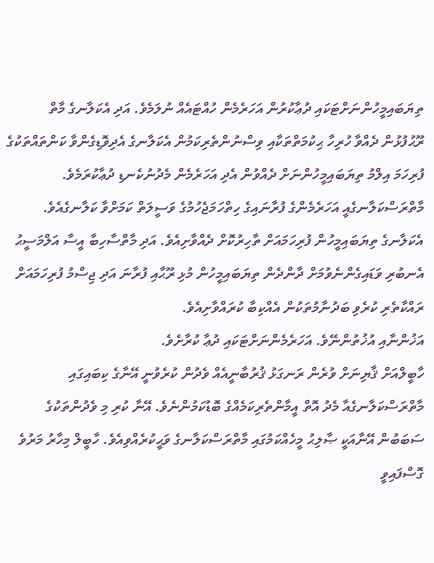ތިޔަބައިމީހުންނަށްޓަކައި ދުޢާކުރުން އަހަރެމެން ހުއްޓައެއް ނުލަމެވެ. އަދި އެކަލާނގެ މާތް ރޫޙުފުޅުން ދެއްވާ ހުރިހާ ޙިކުމަތްތަކާއި ވިސްނުންތެރިކަމުން އެކަލާނގެ އެދިވޮޑިގެންވާ ކަންތައްތަކުގެ ފުރިހަމަ އިލްމު ތިޔަބައިމީހުންނަށް ދެއްވުން އެދި އަހަރެމެން މެދުނުކެނޑި ދުޢާކުރަމެވެ.
މާތްރަސްކަލާނގެއީ އަހަރެމެންގެ ފުރާނައިގެ ހިތްހަމަޖެހުމުގެ ވަސީލަތް ކަމަށްވާ ކަލާނގެއެވެ. އެކަލާނގެ ތިޔަބައިމީހުން ފުރިހަމައަށް ތާހިރުކޮށް ދެއްވާށިއެވެ. އަދި މާތްސާހިބާ އީސާ އަލްމަސީޙު އެނބުރި ވަޑައިގެންނެވުމަށް ދާންދެން ތިޔަބައިމީހުން މުޅި ރޫޙާއި ފުރާނަ އަދި ޖިސްމު ފުރިހަމައަށް ރައްކާތެރި ކުރެވި ބަދުނާމުތަކުން އެއްކިބާ ކުރައްވާށިއެވެ.
އަޚުންނާއި އުޚުތުންނޭވެ. އަހަރެމެންނަށްޓަކައި ދުޢާ ކުރާށެވެ.
ހާބީލްއަށް ޤާޔިނަށް ވުރެން ރަނގަޅު ޤުރުބާނީއެއް ވެދުން ކުރެވުނީ އޭނާގެ ކިބައިގައި މާތްރަސްކަލާނގެއާ މެދު އޮތް އީމާންތެރިކަމެއްގެ ބޮޑުކަމުންނެވެ. އޭނާ ކުރި މި ވެދުންތަކުގެ ސަބަބުން އޭނާއަކީ ޞާލިޙު މީހެއްކަމުގައި މާތްރަސްކަލާނގެ ވަޙީކުރެއްވިއެވެ. ހާބީލް މިހާރު މަރުވެ ގޮސްފައިވީ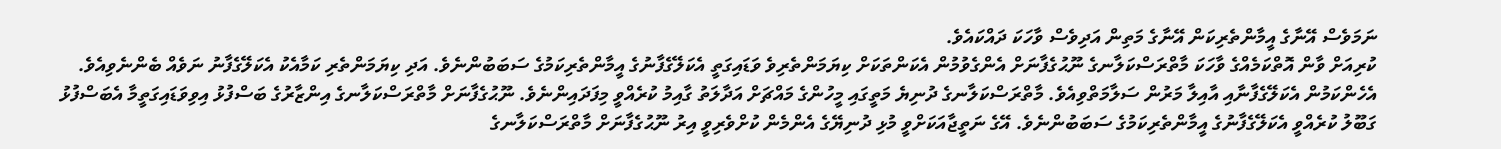ނަމަވެސް އޭނާގެ އީމާންތެރިކަން އޭނާގެ މަތިން އަދިވެސް ވާހަކަ ދައްކައެވެ.
ކުރިއަށް ވާން އޮތްކަމެއްގެ ވާހަކަ މާތްރަސްކަލާނގެ ނޫޙުގެފާނަށް އެންގެވުމުން އެކަންތަކަށް ކިޔަމަންތެރިވެ ވަޑައިގަތީ އެކަލޭގެފާނުގެ އީމާންތެރިކަމުގެ ސަބަބުންނެވެ. އަދި ކިޔަމަންތެރި ކަމާއެކު އެކަލޭގެފާނު ނަވެއް ބެންނެވިއެވެ. އެހެންކަމުން އެކަލޭގެފާނާއި އާއިލާ މަރުން ސަލާމަތްވިއެވެ. މާތްރަސްކަލާނގެ ދުނިޔެ މަތީގައި މީހުންގެ މައްޗަށް އަދާލަތު ގާއިމު ކުރެއްވީ މިފަދައިންނެވެ. ނޫޙުގެފާނަށް މާތްރަސްކަލާނގެ އިންޒާރުގެ ބަސްފުޅު އިވިވަޑައިގަތީމާ އެބަސްފުޅު ގަބޫލު ކުރެއްވީ އެކަލޭގެފާނުގެ އީމާންތެރިކަމުގެ ސަބަބުންނެވެ. އޭގެ ނަތީޖާއަކަށްވީ މުޅި ދުނިޔޭގެ އެންމެން ކުށްވެރިވީ އިރު ނޫޙުގެފާނަށް މާތްރަސްކަލާނގެ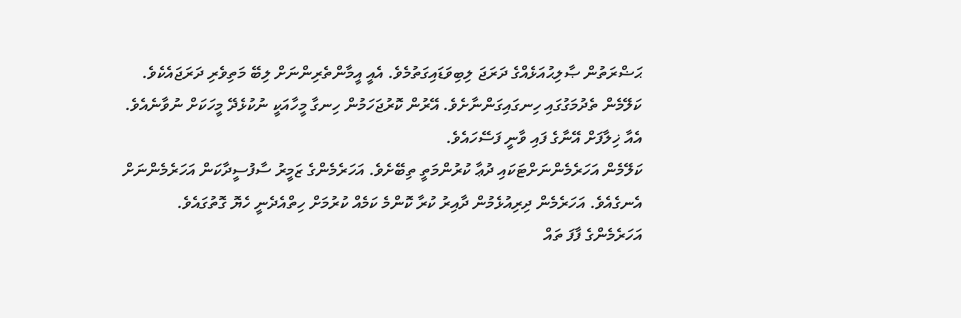ޙަޟްރަތުން ޞާލިޙުއަޅެއްގެ ދަރަޖަ ލިބިވަޑައިގަތުމެވެ. އެއީ އީމާންތެރިންނަށް ލިބޭ މަތިވެރި ދަރަޖައެކެވެ.
ކަލޭމެން ތެދުމަގުގައި ހިނގައިގަންނާށެވެ. އޭރުން ކޮރުޖަހަމުން ހިނގާ މީހާއަކީ ނުކުޅެދޭ މީހަކަށް ނުވާނެއެވެ. އެއާ ޚިލާފަށް އޭނާގެ ފައި ވާނީ ފަސޭހައެވެ.
ކަލޭމެން އަހަރެމެންނަށްޓަކައި ދުޢާ ކުރުންމަތީ ތިބޭށެވެ. އަހަރެމެންގެ ޒަމީރު ސާފުސީދާކަން އަހަރެމެންނަށް އެނގެއެވެ. އަހަރެމެން ދިރިއުޅެމުން ދާއިރު ކުރާ ކޮންމެ ކަމެއް ކުރުމަށް ހިތްއެދެނީ ހެޔޮ ގޮތުގައެވެ.
އަހަރެމެންގެ ފާފަ ތައް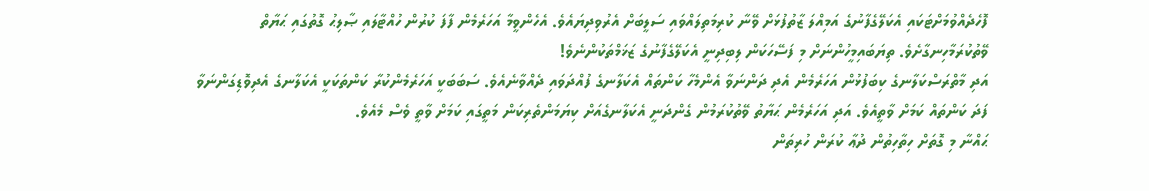ފޮހެދެއްވުމަށްޓަކައި އެކަލޭގެފާނުގެ އަމިއްލަ ޒާތުފުޅަށް ވޭނާ ކުރިމަތިލައްވައި ސަލީބަށް އެރުވިދިޔައެވެ. އެހެންވީމާ އަހަރެމެން ފާފަ ކުރުން ހުއްޓާލައި ޞާލިޙު ގޮތުގައި ޙަޔާތް ވޭތުކުރަމާހިނގާށެވެ. ތިޔަބައިމީހުންނަށް މި ފަސޭހަކަން ލިބިދިނީ އެކަލޭގެފާނުގެ ޒަޚަމްތަކުންނެވެ!
އަދި މާތްރަސްކަލާނގެ ކިބަފުޅުން އަހަރެމެން އެދި ދަންނަވާ އެންމެހާ ކަންތައް އެކަލާނގެ ފުއްދަވައި ދެއްވާނެއެވެ. ސަބަބަކީ އަހަރެމެންކުރާ ކަންތަކަކީ އެކަލާނގެ އެދިވޮޑިގަންނަވާ ފަދަ ކަންތައް ކަމަށް ވާތީއެވެ. އަދި އަހަރެމެން ޙަޔާތު ވޭތުކުރަމުން ގެންދަނީ އެކަލާނގެއަށް ކިޔަމަންތެރިކަން މަތީގައި ކަމަށް ވާތީ ވެސް މެއެވެ.
ޙައްނާ މި ގޮތަށް ހިތާހިތުން ދުޢާ ކުރަން ހުރިތަން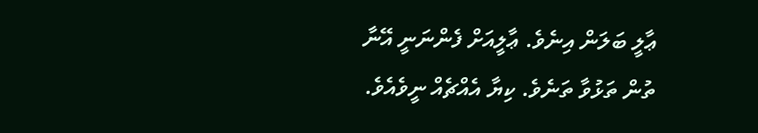ޢާލީ ބަލަން އިނެވެ. ޢާލީއަށް ފެންނަނީ އޭނާ ތުން ތަޅުވާ ތަނެވެ. ކިޔާ އެއްޗެއް ނީވެއެވެ.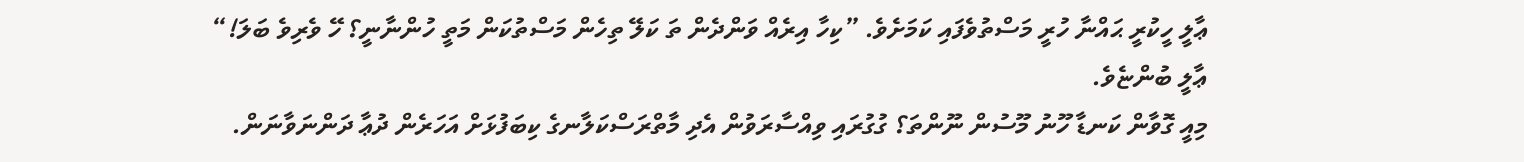ޢާލީ ހީކުރީ ޙައްނާ ހުރީ މަސްތުވެފައި ކަމަށެވެ. ”ކިހާ އިރެއް ވަންދެން ތަ ކަލޭ ތިހެން މަސްތުކަން މަތީ ހުންނާނީ؟ ހޭ ވެރިވެ ބަލަ!“ ޢާލީ ބުންޏެވެ.
މިއީ ގޮވާން ކަނޑާ ހޫނު މޫސުން ނޫންތަ؟ ގުގުރައި ވިއްސާރަވުން އެދި މާތްރަސްކަލާނގެ ކިބަފުޅަށް އަހަރެން ދުޢާ ދަންނަވާނަން.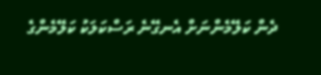ދެން ކަލޭމެންނަށް އެނގޭނެ ރަސްކަލަކު ކަލޭމެންގެ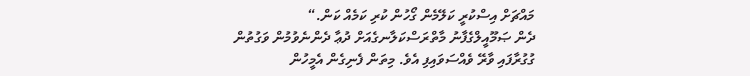މައްޗަށް އިސްކުރީ ކަލޭމެން ގޯހުން ކުރި ކަމެއް ކަން.“
ދެން ޞަމޫއީލްގެފާނު މާތްރަސްކަލާނގެއަށް ދުޢާ ދެންނެވުމުން ވަގުތުން ގުގުރާފައި ވާރޭ ވެއްސަވައިފި އެވެ. މިތަން ފެނިގެން އެމީހުން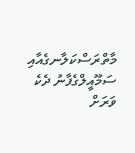މާތްރަސްކަލާނގެއާއި ސަމޫއީލްގެފާނު ދެކެ ވަރަށް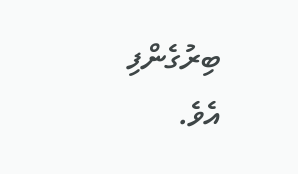ބިރުގެންފި އެވެ.